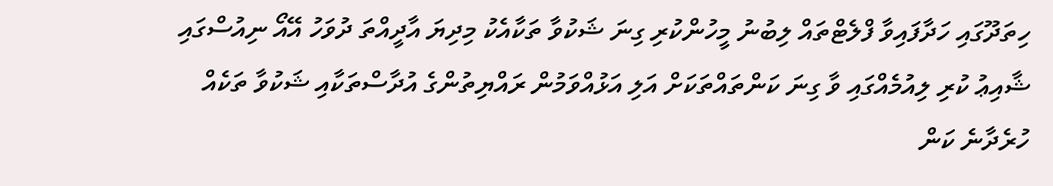ހިތަދޫގައި ހަދާފައިވާ ފްލެޓްތައް ލިބުނު މީހުންކުރި ގިނަ ޝަކުވާ ތަކާއެކު މިދިޔަ އާދީއްތަ ދުވަހު އޭއޯ ނިއުސްގައި ޝާއިޢު ކުރި ލިއުމެއްގައި ވާ ގިނަ ކަންތައްތަކަށް އަލި އަޅުއްވަމުން ރައްޔިތުންގެ އުދާސްތަކާއި ޝަކުވާ ތަކެއް ހުރެދާނެ ކަން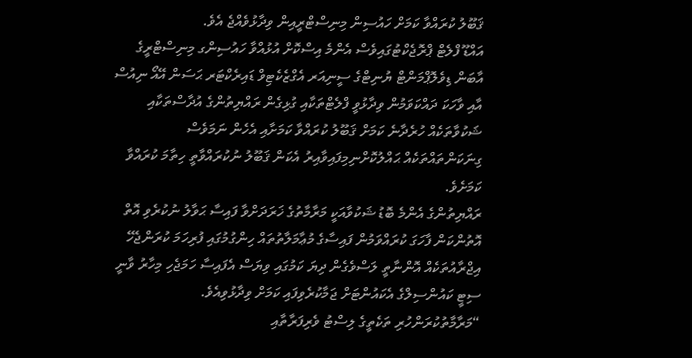ޤަބޫލު ކުރައްވާ ކަމަށް ހައުސިން މިނިސްޓްރީއިން ވިދާޅުވެއްޖެ އެވެ.
އައްޑޫ ފްލެޓް ޕްރޮޖެކްޓުގައިވެސް އެންމެ އިސްކޮށް އުޅުއްވާ ހައުސިންގ މިނިސްޓްރީގެ އާބަން ޑިވެލޮޕްމަންޓް ޔުނިޓްގެ ސީނިއަރ އެގްޒެކެޓިވް ޑައިރެކްޓަރ ޙަސަން އޭއޯ ނިއުސް އާއި ވާހަކަ ދައްކަވަމުން ވިދާޅުވީ ފްލެޓްތަކާއި ގުޅިގެން ރައްޔިތުންގެ އުދާސްތަކާއި ޝަކުވާތަކެއް ހުރެދާނެ ކަމަށް ޤަބޫލު ކުރައްވާ ކަމަށާއި އެހެން ނަމަވެސް ގިނަކަންތައްތަކެއް ޙައްލުކޮށްނިމިފައިވާއިރު އެކަން ޤަބޫލު ނުކުރައްވާތީ ހިތާމަ ކުރައްވާ ކަމަށެވެ.
ރައްޔިތުންގެ އެންމެ ބޮޑު ޝަކުވާއަކީ މަރާމާތުގެ ޚަރަދަށްވާ ފައިސާ ޙަވާލު ނުކުރެވި އޮތް އޮތުންކަން ފާހަގަ ކުރައްވަމުން ފައިސާގެ މުޢާމަލާތުތައް ހިންގުމުގައި ފުރިހަމަ ކުރަންޖެހޭ އިޖްރާއުތަކެއް އޮންނާތީ ލަސްވެގެން ދިޔަ ކަމުގައި ވިޔަސް އެފައިސާ ހަމަޖެހި މިހާރު ވާނީ ސިޓީ ކައުންސިލްގެ އެކައުންޓަށް ޖަމާކުރެވިފައި ކަމަށް ވިދާޅުވިއެވެ.
“މަރާމާތުކުރަންހުރި ތަކެތީގެ ލިސްޓު ވެރިފަރާތާއި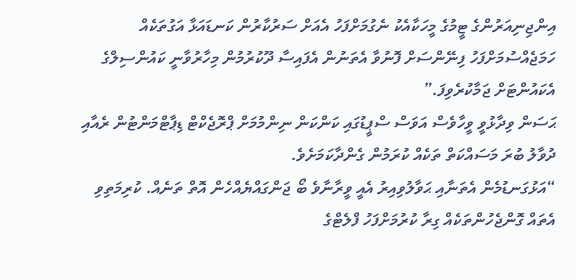އިންޖިނިއަރުންގެ ޓީމުގެ މީހަކާއެކު ނެގުމަށްފަހު އެއަށް ސަރުކާރުން ކަނޑައަޅާ އަގުތަކެއް ހަމަޖެއްސުމަށްފަހު ފިނޭންސަށް ފޮނުވާ އެތަނުން އެފައިސާ ދޫކުރުމުން މިހާރުވާނީ ކައުންސިލްގެ އެކައުންޓަށް ޖަމާކުރެވިފަ.”
ޙަސަން ވިދާޅުވީ ވީހާވެސް އަވަސް ސްޕީޑުގައި ކަންކަން ނިންމުމަށް ޕްރޮޖެކްޓް ޑިޕާޓްމަންޓުން ރެއާއި ދުވާލު ބުރަ މަސައްކަތް ތަކެއް ކުރަމުން ގެންދާކަމަށެވެ.
“އަޅުގަނޑުމެން އެތަނާއި ޙަވާލުވިއިރު އެއީ ވީރާނާވެ ބޯ ޖަންގައްޔެއްހެން އޮތް ތަނެއް. ކުރިމަތިވި އެތައް ގޮންޖެހުންތަކެއް ގިރާ ކުރުމަށްފަހު ފްލެޓްގެ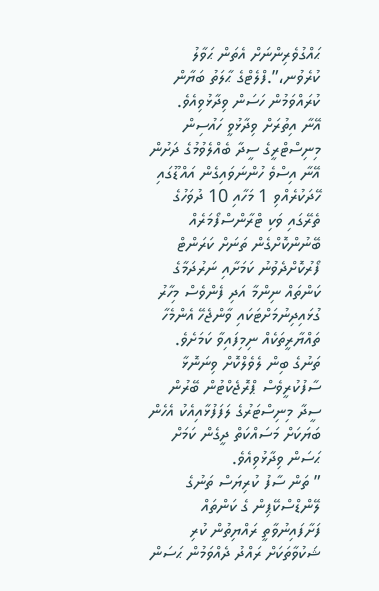ޙައްގުވެރިންނަށް އެތަން ޙަވާލު ކުރެވުނ،”.ފްލެޓްގެ ޙާލަތު ބަޔާން ކުރައްވަމުން ހަސަން ވިދާޅުވިއެވެ.
އޭނާ އިތުރަށް ވިދާޅުވީ ހައުސިން މިނިސްޓްރީގެ ސީދާ ބެއްލެވުމުގެ ދަށުން އޭނާ އިސްވެ ހުންނަވައިގެން އައްޑޫގައި ހޭދަކުރެއްވި 1 މަހާއި 10 ދުވަހުގެ ތެރޭގައި ވަކި ޓްރާންސްފޯމަރެއް ބޭނުންކޮށްގެން ތަނަށް ކަރަންޓް ފޯރުކޮށްދެވުނު ކަމަށާއި ނަރުދަމާގެ ކަންތައް ނިންމާ އަދި ފެންވެސް މިހާރު ގުޅައިދިނުމަށްޓަކައި ވާންޖެހޭ އެންމެހާ ތައްޔާރީތަކެއް ނިމިފައިވާ ކަމަށެވެ.
ތަނުގެ ބިން ލެވެލްކޮށް ވިނަނޮޅާ ސާފުކުރީވެސް ޕްރޮޖެކްޓުން ބޭރުން ސީދާ މިނިސްޓަރުގެ ލަފަފުޅާއިއެކު އެހެން ބަޔަކަށް މަސައްކަތް ދީގެން ކަމަށް ޙަސަން ވިދާޅުވިއެވެ.
” ތަން ސާފު ކުރިޔަސް ތަނުގެ ލޭންޑްސްކޭޕިން ގެ ކަންތައް ފަށާފައިނުވާތީ ރައްޔިތުން ކުރި ޝަކުވާތަކަށް ރައްދު ދެއްވަމުން ޙަސަން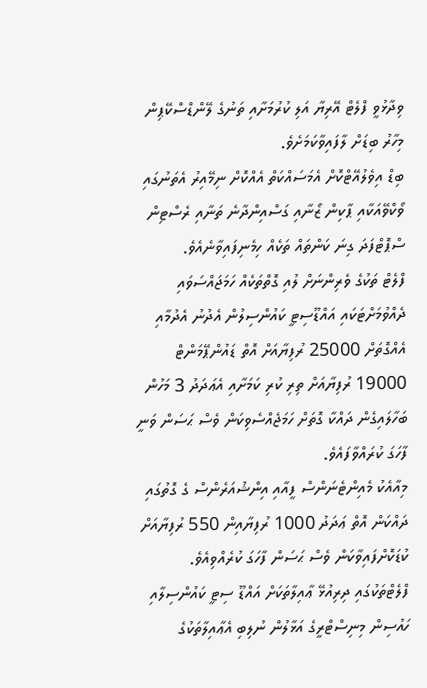ވިދާޅުވީ ފްލެޓް އޭރިޔާ އަލި ކުރުމަށާއި ތަނުގެ ލޭންޑްސްކޭޕިން މިހާރު ބިޑަށް ލާފައިވާކަމަށެވެ.
ބިޑް އިވެލުއޭޓްކޮށް އެމަސައްކަތް އެއްކޮށް ނިމޭއިރު އެތަނުގައި ވޯކްވޭއަކާއި ޕާކިން ޒޯނާއި ގަސްއިންދާނެ ތަނާއި ރެސްޓިން ސްޕޮޓްފަދަ ގިނަ ކަންތައް ތަކެއް ހިމެނިފައިވާނެއެވެ.
ފްލެޓް ތަކުގެ ވެރިންނަށް ލުއި ގޮތްތަކެއް ހަމަޖައްސަވައި ދެއްވުމަށްޓަކައި އައްޑޫސިޓީ ކައުންސިލުން އެދުނު އެދުމާއި އެއްގޮތަށް 25000 ރުފިޔާއަށް އޮތް ޑައުންޕޭމަންޓް 19000 ރުފިޔާއަށް ތިރި ކުރި ކަމަށާއި އެޢަދަދު 3 މަހުން ބަހާލައިގެން ދައްކާ ގޮތަށް ހަމަޖެއްސެވިކަން ވެސް ޙަސަން ވަނީ ފާހަގަ ކުރައްވާފައެވެ.
މިއާއެކު މެއިންޓެނަންސް ފީއާއި އިންޝުއަރެންސް ގެ ގޮތުގައި ދައްކަން އޮތް ޢަދަދު 1000 ރުފިޔާއިން 550 ރުފިޔާއަށް ކުޑަކޮށްފައިވާކަން ވެސް ޙަސަން ފާހަގަ ކުރެއްވިއެވެ.
ފްލެޓްތަކުގައި ދިރިއުޅޭ ޢާއިލާތަކަށް އައްޑޫ ސިޓީ ކައުންސިލާއި ހައުސިން މިނިސްޓްރީގެ އަޅާލުން ނުލިބި އެޢާއިލާތަކުގެ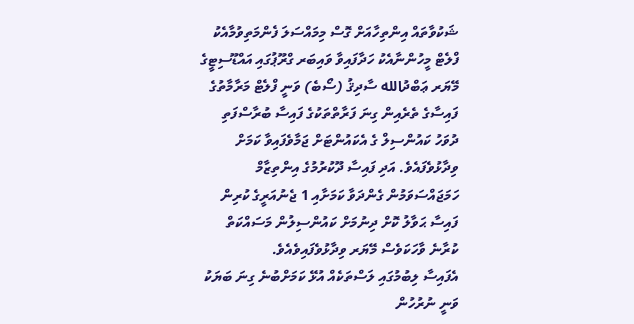ޝަކުވާތައް އިންތިހާއަށް ގޮސް މިމައްސަލަ ފެންމަތިވުމާއެކު ފްލެޓް މީހުންނާއެކު ހަދާފައިވާ ވައިބަރ ގްރޫޕުގައި އައްޑޫސިޓީގެ މޭޔަރ ޢަބްދުالله ސާދިޤު (ސޯބެ) ވަނީ ފްލެޓް މަރާމާތުގެ ފައިސާގެ ތެރެއިން ގިނަ ފަރާތްތަކުގެ ފައިސާ ބުރާސްފަތި ދުވަހު ކައުންސިލް ގެ އެކައުންޓަށް ޖަމާވެފައިވާ ކަމަށް ވިދާޅުވެފައެވެ. އަދި ފައިސާ ދޫކުރުމުގެ އިންތިޒާމް ހަމަޖައްސަވަމުން ގެންދަވާ ކަމަށާއި 1 ޖެނުއަރީގެ ކުރިން ފައިސާ ޙަވާލު ކޮށް ދިނުމަށް ކައުންސިލުން މަސައްކަތް ކުރާނެ ވާހަކަވެސް މޭޔަރ ވިދާޅުވެފައިވެއެވެ.
އެފައިސާ ލިބުމުގައި ލަސްތަކެއް އުޅޭ ކަމަށްބުނެ ގިނަ ބަޔަކު ވަނީ ނުރުހުން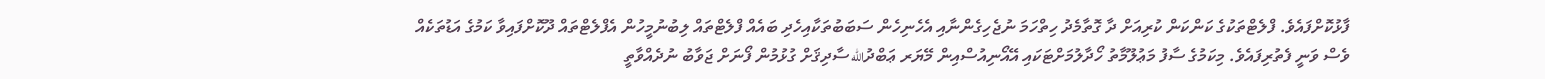ފާޅުކޮށްފައެވެ. ފްލެޓްތަކުގެ ކަންކަން ކުރިއަށް ދާ ގޮތާމެދު ހިތްހަމަ ނުޖެހިގެންނާއި އެހެނިހެން ސަބަބުތަކާއިހެދި ބައެއް ފްލެޓްތައް ލިބުނުމީހުން އެފްލެޓްތައް ދޫކޮށްފައިވާ ކަމުގެ އަޑުތަކެއް ވެސް ވަނީ ފެތުރިފައެވެ. މިކަމުގެ ސާފު މަޢުލޫމާތު ހޯދާލުމަށްޓަކައި އޭއޯނިއުސްއިން މޭޔަރ ޢަބްދުالله ސާދިޤަށް ގުޅުމުން ފޯނަށް ޖަވާބު ނުދެއްވާތީ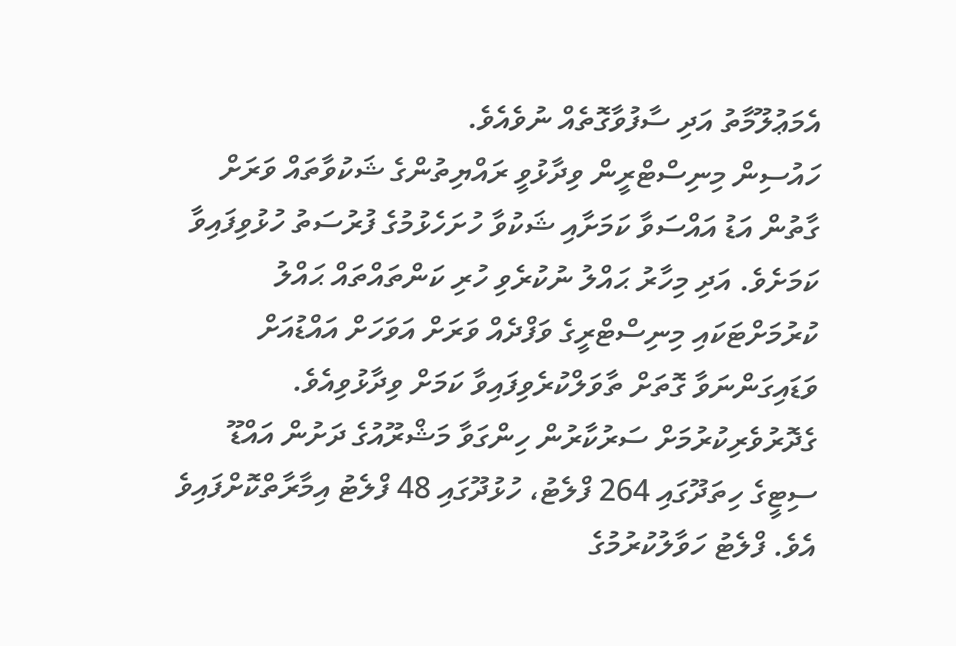އެމަޢުލޫމާތު އަދި ސާފުވާގޮތެއް ނުވެއެވެ.
ހައުސިން މިނިސްޓްރީން ވިދާޅުވީ ރައްޔިތުންގެ ޝަކުވާތައް ވަރަށް ގާތުން އަޑު އައްސަވާ ކަމަށާއި ޝަކުވާ ހުށަހެޅުމުގެ ފުރުސަތު ހުޅުވިފައިވާ ކަމަށެވެ. އަދި މިހާރު ޙައްލު ނުކުރެވި ހުރި ކަންތައްތައް ޙައްލު ކުރުމަށްޓަކައި މިނިސްޓްރީގެ ވަފްދެއް ވަރަށް އަވަހަށް އައްޑުއަށް ވަޑައިގަންނަވާ ގޮތަށް ތާވަލްކުރެވިފައިވާ ކަމަށް ވިދާޅުވިއެވެ.
ގެދޮރުވެރިކުރުމަށް ސަރުކާރުން ހިންގަވާ މަޝްރޫއުގެ ދަށުން އައްޑޫ ސިޓީގެ ހިތަދޫގައި 264 ފްލެޓު، ހުޅުދޫގައި 48 ފްލެޓު އިމާރާތްކޮށްފައިވެ އެވެ. ފްލެޓު ހަވާލުކުރުމުގެ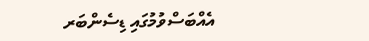އެއްބަސްވުމުގައި ޑިސެންބަރ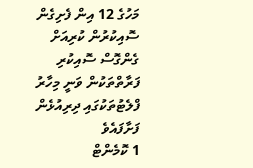މަހުގެ 12 އިން ފެށިގެން ސޮއިކުރުން ކުރިއަށް ގެންގޮސް ސޮއިކުރި ފަރާތްތަކުން ވަނީ މިހާރު ފްލެޓުތަކުގައި ދިރިއުޅެން ފަށާފައެވެ
1 ކޮމެންޓް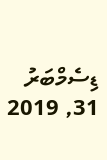ޑިސެމްބަރު 31, 2019